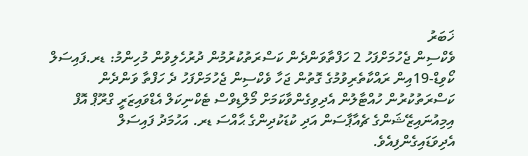ޚަބަރު
ވެކްސިން ޖެހުމަށްފަހު 2 ހަފްތާވަންދެން ކަސްރަތުކުރުމުން ދުރުހެލިވުން މުހިންމު: ޑރ.ފައިސަލް
ކޯވިޑް-19އިން ރައްކާތެރިވުމުގެ ގޮތުން ޖަހާ ވެކްސިން ޖެހުމަށްފަހު ދެ ހަފްތާ ވަންދެން ކަސްރަތުކުރުން ހުއްޓާލުން އެދިވިގެންވާކަމަށް މޯލްޑިވްސް ޓެކްނިކަލް އެޑްވައިޒަރީ ގްރޫޕް އޮފް އިމިއުނައިޒޭޝަންގެ ޗެއާޕާސަން އަދި ކުޑަކުދިންގެ ޙާއްސަ ޑރ. އަހުމަދު ފައިސަލް އެދިވަޑައިގެންފިއެވެ.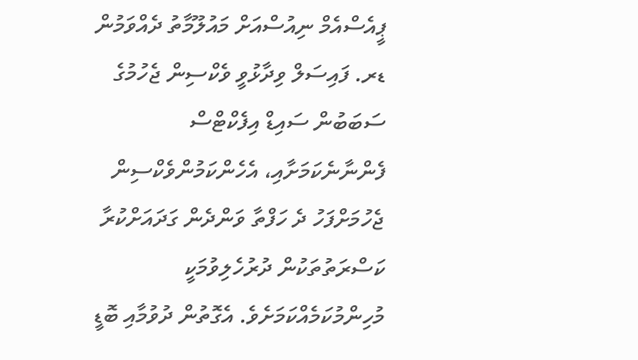ޕީއެސްއެމް ނިއުސްއަށް މައުލޫމާތު ދެއްވަމުން ޑރ. ފައިސަލް ވިދާޅުވީ ވެކްސިން ޖެހުމުގެ ސަބަބުން ސައިޑް އިފެކްޓްސް ފެންނާނެކަމަށާއި، އެހެންކަމުންވެކްސިން ޖެހުމަށްފަހު ދެ ހަފްތާ ވަންދެން ގަދައަށްކުރާ ކަސްރަތުތަކުން ދުރުހެލިވުމަކީ މުހިންމުކަމެއްކަމަށެވެ. އެގޮތުން ދުވުމާއި ބޮޑީ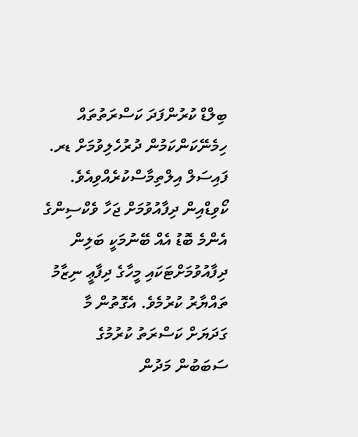ބިލްޑް ކުރުންފަދަ ކަސްރަތުތައް ހިމެނޭކަންކަމުން ދުރުހެލިވުމަށް ޑރ. ފައިސަލް އިލްތިމާސްކުރެއްވިއެވެ.
ކޯވިޑްއިން ދިފާއުވުމަށް ޖަހާ ވެކްސިންގެ އެންމެ ބޮޑު އެއް ބޭނުމަކީ ބަލިން ދިފާއުވުމަށްޓަކައި މީހާގެ ދިފާޢީ ނިޒާމު ތައްޔާރު ކުރުމެވެ. އެގޮތުން މާ ގަދަޔަށް ކަސްރަތު ކުރުމުގެ ސަބަބުން މަދުން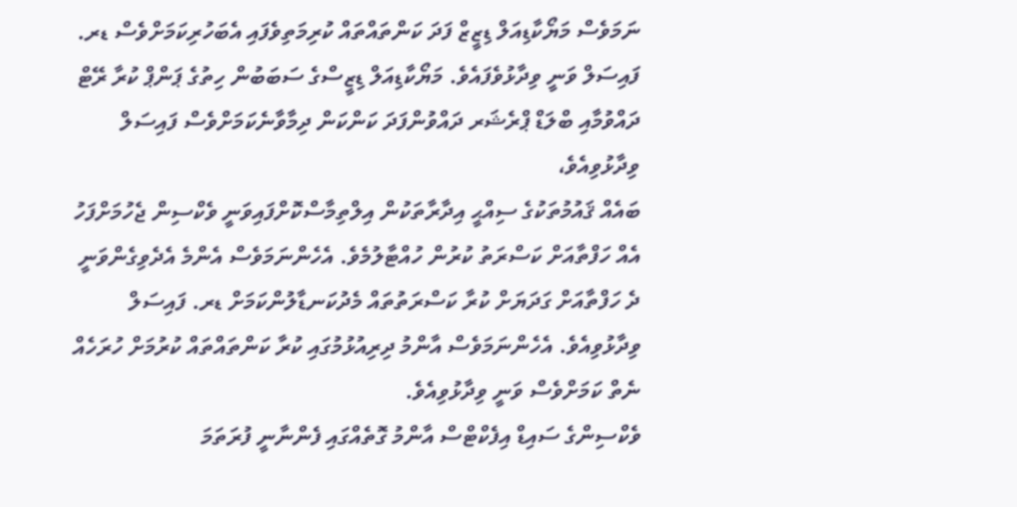ނަމަވެސް މަޔޯކާޑިއަލް ޑިޒީޒް ފަދަ ކަންތައްތައް ކުރިމަތިވެފައި އެބަހުރިކަމަށްވެސް ޑރ. ފައިސަލް ވަނީ ވިދާޅުވެފައެވެ. މަޔޯކާޑިއަލް ޑިޒީސްގެ ސަބަބުން ހިތުގެ ޕަންޕް ކުރާ ރޭޓް ދައްވުމާއި ބްލަޑް ޕްރެޝަރ ދައްވުންފަދަ ކަންކަން ދިމާވާނެކަމަށްވެސް ފައިސަލް ވިދާޅުވިއެވެ،
ބައެއް ޤައުމުތަކުގެ ސިއްޙީ އިދާރާތަކުން އިލްތިމާސްކޮށްފައިވަނީ ވެކްސިން ޖެހުމަށްފަހު އެއް ހަފްތާއަށް ކަސްރަތު ކުރުން ހުއްޓާލުމެވެ. އެހެންނަމަވެސް އެންމެ އެދެވިގެންވަނީ ދެ ހަފްތާއަށް ގަދަޔަށް ކުރާ ކަސްރަތުތައް މެދުކަނޑާލުންކަމަށް ޑރ. ފައިސަލް ވިދާޅުވިއެވެ. އެހެންނަމަވެސް އާންމު ދިރިއުޅުމުގައި ކުރާ ކަންތައްތައް ކުރުމަށް ހުރަހެއް ނެތް ކަމަށްވެސް ވަނީ ވިދާޅުވިއެވެ.
ވެކްސިންގެ ސައިޑް އިފެކްޓްސް އާންމު ގޮތެއްގައި ފެންނާނީ ފުރަތަމަ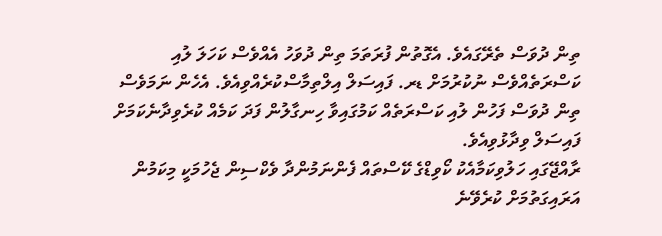ތިން ދުވަސް ތެރޭގައެވެ. އެގޮތުން ފުރަތަމަ ތިން ދުވަހު އެއްވެސް ކަހަލަ ލުއި ކަސްރަތެއްވެސް ނުކުރުމަށް ޑރ. ފައިސަލް އިލްތިމާސްކުރެއްވިއެވެ. އެހެން ނަމަވެސް ތިން ދުވަސް ފަހުން ލުއި ކަސްރަތެއް ކަމުގައިވާ ހިނގާލުން ފަދަ ކަމެއް ކުރެވިދާނެކަމަށް ފައިސަލް ވިދާޅުވިއެވެ.
ރާއްޖޭގައި ހަލުވިކަމާއެކު ކޯވިޑްގެ ކޭސްތައް ފެންނަމުންދާ ވެކްސިން ޖެހުމަކީ މިކަމުން އަރައިގަތުމަށް ކުރެވޭނެ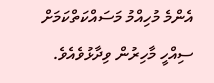އެންމެ މުހިއްމު މަސައްކަތްކަމަށް ސިއްހީ މާހިރުން ވިދާޅުވެއެވެ.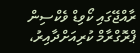ރާއްޖޭގައި ކޯވިޑް ވެކްސިން ޕްރޮގްރާމް ކުރިއަށްދާއިރު،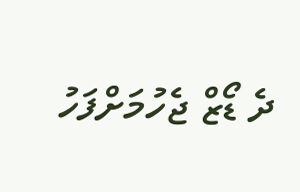ދެ ޑޯޒް ޖެހުމަށްފަހު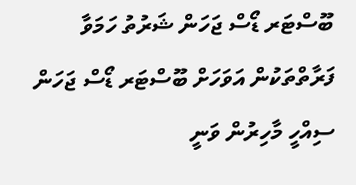ބޫސްޓަރ ޑޯސް ޖަހަން ޝަރުތު ހަމަވާ ފަރާތްތަކުން އަވަހަށް ބޫސްޓަރ ޑޯސް ޖަހަން ސިއްހީ މާހިރުން ވަނީ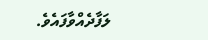ލަފާދެއްވާފައެވެ.